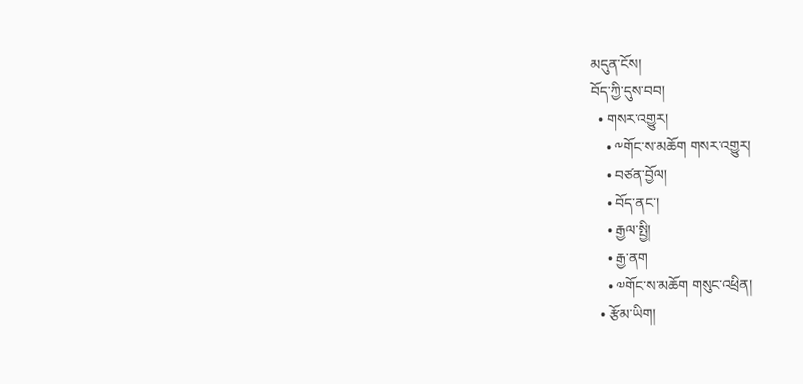མདུན་ངོས།
བོད་ཀྱི་དུས་བབ།
  • གསར་འགྱུར།
    • ༸གོང་ས་མཆོག གསར་འགྱུར།
    • བཙན་བྱོལ།
    • བོད་ནང་།
    • རྒྱལ་སྤྱི།
    • རྒྱ་ནག
    • ༧གོང་ས་མཆོག གསུང་འཕྲིན།
  • རྩོམ་ཡིག།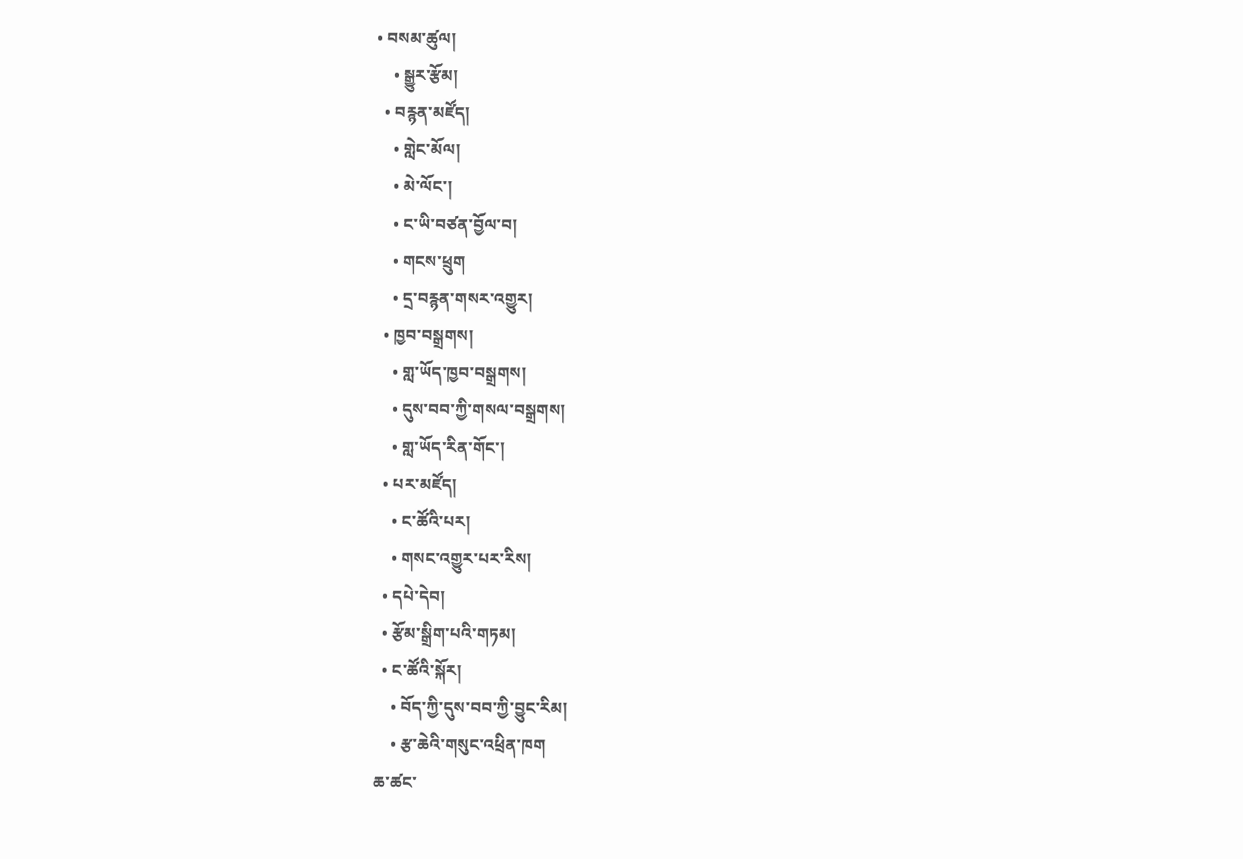• བསམ་ཚུལ།
    • སྒྱུར་རྩོམ།
  • བརྙན་མཛོད།
    • གླེང་མོལ།
    • མེ་ལོང་།
    • ང་ཡི་བཙན་བྱོལ་བ།
    • གངས་ཕྲུག
    • དྲ་བརྙན་གསར་འགྱུར།
  • ཁྱབ་བསྒྲགས།
    • གླ་ཡོད་ཁྱབ་བསྒྲགས།
    • དུས་བབ་ཀྱི་གསལ་བསྒྲགས།
    • གླ་ཡོད་རིན་གོང་།
  • པར་མཛོད།
    • ང་ཚོའི་པར།
    • གསང་འགྱུར་པར་རིས།
  • དཔེ་དེབ།
  • རྩོམ་སྒྲིག་པའི་གཏམ།
  • ང་ཚོའི་སྐོར།
    • བོད་ཀྱི་དུས་བབ་ཀྱི་བྱུང་རིམ།
    • རྩ་ཆེའི་གསུང་འཕྲིན་ཁག
ཆ་ཚང་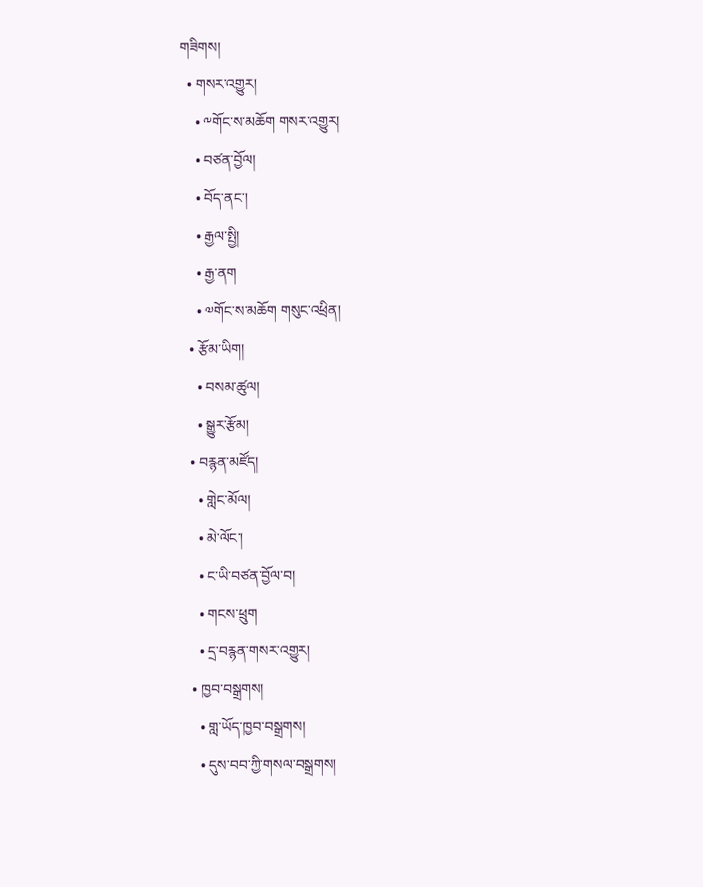གཟིགས།
  • གསར་འགྱུར།
    • ༸གོང་ས་མཆོག གསར་འགྱུར།
    • བཙན་བྱོལ།
    • བོད་ནང་།
    • རྒྱལ་སྤྱི།
    • རྒྱ་ནག
    • ༧གོང་ས་མཆོག གསུང་འཕྲིན།
  • རྩོམ་ཡིག།
    • བསམ་ཚུལ།
    • སྒྱུར་རྩོམ།
  • བརྙན་མཛོད།
    • གླེང་མོལ།
    • མེ་ལོང་།
    • ང་ཡི་བཙན་བྱོལ་བ།
    • གངས་ཕྲུག
    • དྲ་བརྙན་གསར་འགྱུར།
  • ཁྱབ་བསྒྲགས།
    • གླ་ཡོད་ཁྱབ་བསྒྲགས།
    • དུས་བབ་ཀྱི་གསལ་བསྒྲགས།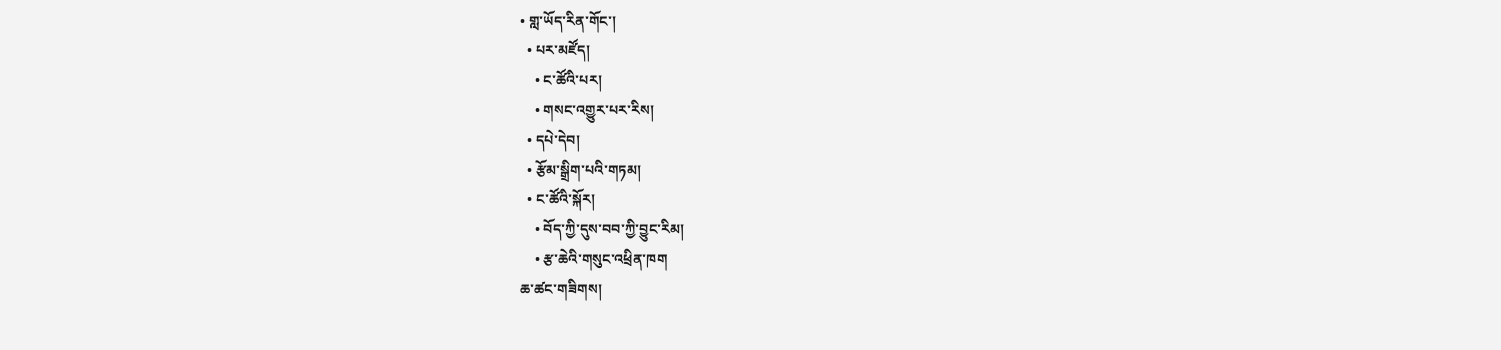• གླ་ཡོད་རིན་གོང་།
  • པར་མཛོད།
    • ང་ཚོའི་པར།
    • གསང་འགྱུར་པར་རིས།
  • དཔེ་དེབ།
  • རྩོམ་སྒྲིག་པའི་གཏམ།
  • ང་ཚོའི་སྐོར།
    • བོད་ཀྱི་དུས་བབ་ཀྱི་བྱུང་རིམ།
    • རྩ་ཆེའི་གསུང་འཕྲིན་ཁག
ཆ་ཚང་གཟིགས།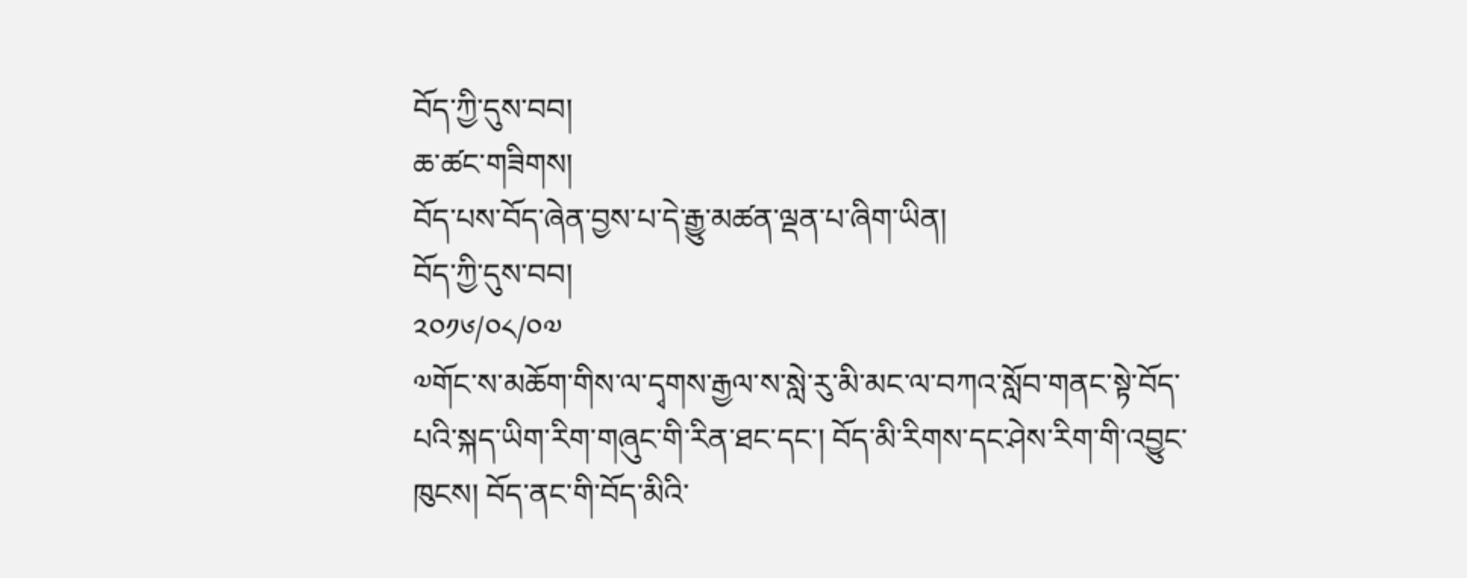བོད་ཀྱི་དུས་བབ།
ཆ་ཚང་གཟིགས།
བོད་པས་བོད་ཞེན་བྱས་པ་དེ་རྒྱུ་མཚན་ལྡན་པ་ཞིག་ཡིན།
བོད་ཀྱི་དུས་བབ།
༢༠༡༦/༠༨/༠༧
༧གོང་ས་མཆོག་གིས་ལ་དྭགས་རྒྱལ་ས་སླེ་རུ་མི་མང་ལ་བཀའ་སློབ་གནང་སྟེ་བོད་པའི་སྐད་ཡིག་རིག་གཞུང་གི་རིན་ཐང་དང་། བོད་མི་རིགས་དང་ཤེས་རིག་གི་འབྱུང་ཁུངས། བོད་ནང་གི་བོད་མིའི་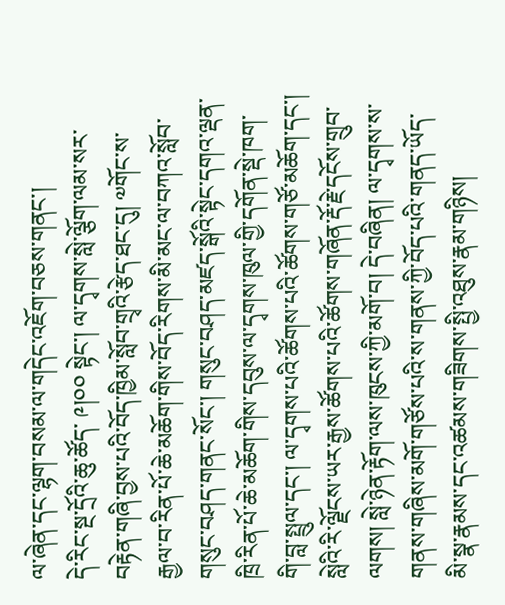ལ་ཞེན་དང་ལྷག་བསམ་ལ་གདེང་འཇོག་བཅས་གནང་།
དེ་རིང་སྔ་དྲོའི་ཆུ་ཚོད་ ༩།༠༠ སྟེང་། ལ་དྭགས་སླེ་ལྕོག་ལམ་སར་བརྟེན་གཞི་བྱས་པའི་བོད་ཁྱིམ་སློབ་གྲྭའི་རྩེད་ཐང་དུ། ༧གོང་ས་རྒྱལ་བ་རིན་པོ་ཆེ་མཆོག་གིས་བོད་རིགས་མི་མང་ལ་བཀའ་སློབ་གསུང་བཤད་གནང་སོང་། གསུང་བཤད་མཛད་སྒོའི་སྟེང་དགའ་ལྡན་ཁྲི་རིན་པོ་ཆེ་མཆོག་གིས་དབུས་ལ་དྭགས་ཁུལ་གྱི་དགོན་སྡེ་ཁག་གི་བླ་སྤྲུལ་དང་། ལ་དྭགས་པའི་ཚོགས་པའི་ཚོགས་གཙོ་མཆོག་དང་། སླེའི་རི་ལྗོངས་ཡར་རྒྱས་ཚོགས་པའི་ཚོགས་གཞོན་རྡོ་རྗེ་དངོས་གྲུབ་ལགས། སླེ་ཉེན་རྟོག་ལས་ཁུངས་ཀྱི་མགོ་བ། དེ་བཞིན། ལ་དྭགས་ས་གནས་གཞིས་མགོ་གཙོས་པའི་ས་གནས་ཀྱི་བོད་པའི་གནད་ཡོད་མི་སྣ་རྣམས་དང་འཚམས་གཟིགས་སྤྱི་འཐུས་རྣམ་གཉིས།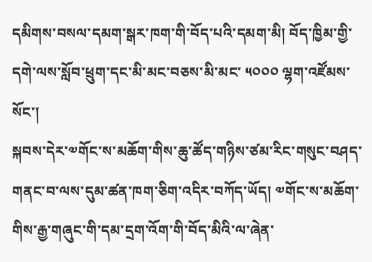དམིགས་བསལ་དམག་སྒར་ཁག་གི་བོད་པའི་དམག་མི། བོད་ཁྱིམ་གྱི་དགེ་ལས་སློབ་ཕྲུག་དང་མི་མང་བཅས་མི་མང་ ༥༠༠༠ ལྷག་འཛོམས་སོང་།
སྐབས་དེར་༧གོང་ས་མཆོག་གིས་ཆུ་ཚོད་གཉིས་ཙམ་རིང་གསུང་བཤད་གནང་བ་ལས་དུམ་ཚན་ཁག་ཅིག་འདིར་བཀོད་ཡོད། ༧གོང་ས་མཆོག་གིས་རྒྱ་གཞུང་གི་དམ་དྲག་འོག་གི་བོད་མིའི་ལ་ཞེན་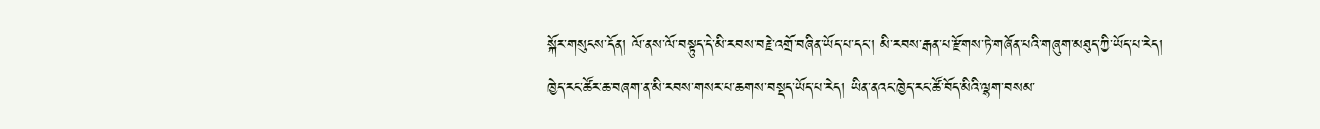སྐོར་གསུངས་དོན། ལོ་ནས་ལོ་བསྟུད་དེ་མི་རབས་བརྗེ་འགྲོ་བཞིན་ཡོད་པ་དང་། མི་རབས་རྒན་པ་རྫོགས་ཏེ་གཞོན་པའི་གཞུག་མཐུད་ཀྱི་ཡོད་པ་རེད། ཁྱེད་རང་ཚོར་ཆ་བཞག་ན་མི་རབས་གསར་པ་ཆགས་བསྡད་ཡོད་པ་རེད། ཡིན་ནའང་ཁྱེད་རང་ཚོ་བོད་མིའི་ལྷག་བསམ་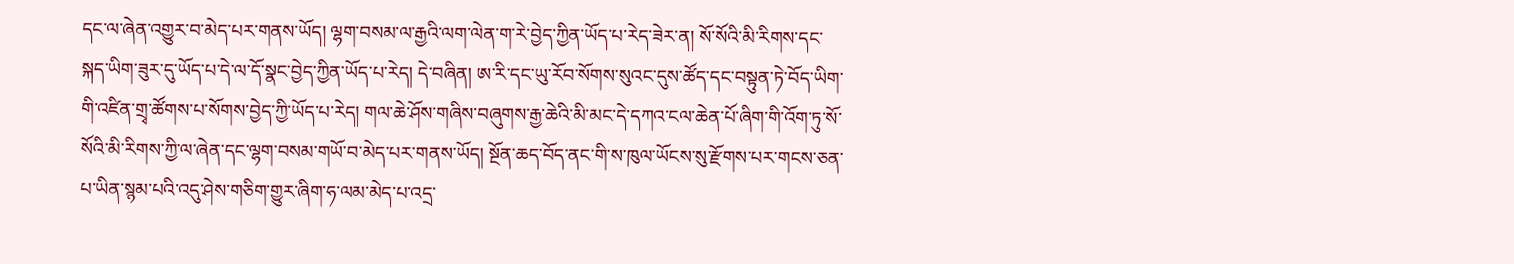དང་ལ་ཞེན་འགྱུར་བ་མེད་པར་གནས་ཡོད། ལྷག་བསམ་ལ་རྒྱའི་ལག་ལེན་ག་རེ་བྱེད་ཀྱིན་ཡོད་པ་རེད་ཟེར་ན། སོ་སོའི་མི་རིགས་དང་སྐད་ཡིག་ཟུར་དུ་ཡོད་པ་དེ་ལ་དོ་སྣང་བྱེད་ཀྱིན་ཡོད་པ་རེད། དེ་བཞིན། ཨ་རི་དང་ཡུ་རོབ་སོགས་སུའང་དུས་ཚོད་དང་བསྟུན་ཏེ་བོད་ཡིག་གི་འཛིན་གྲྭ་ཚོགས་པ་སོགས་བྱེད་ཀྱི་ཡོད་པ་རེད། གལ་ཆེ་ཤོས་གཞིས་བཞུགས་རྒྱ་ཆེའི་མི་མང་དེ་དཀའ་ངལ་ཆེན་པོ་ཞིག་གི་འོག་ཏུ་སོ་སོའི་མི་རིགས་ཀྱི་ལ་ཞེན་དང་ལྷག་བསམ་གཡོ་བ་མེད་པར་གནས་ཡོད། སྔོན་ཆད་བོད་ནང་གི་ས་ཁུལ་ཡོངས་སུ་རྫོགས་པར་གངས་ཅན་པ་ཡིན་སྙམ་པའི་འདུ་ཤེས་གཅིག་གྱུར་ཞིག་ཧ་ལམ་མེད་པ་འདྲ་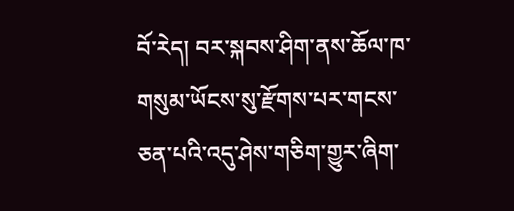བོ་རེད། བར་སྐབས་ཤིག་ནས་ཆོལ་ཁ་གསུམ་ཡོངས་སུ་རྫོགས་པར་གངས་ཅན་པའི་འདུ་ཤེས་གཅིག་གྱུར་ཞིག་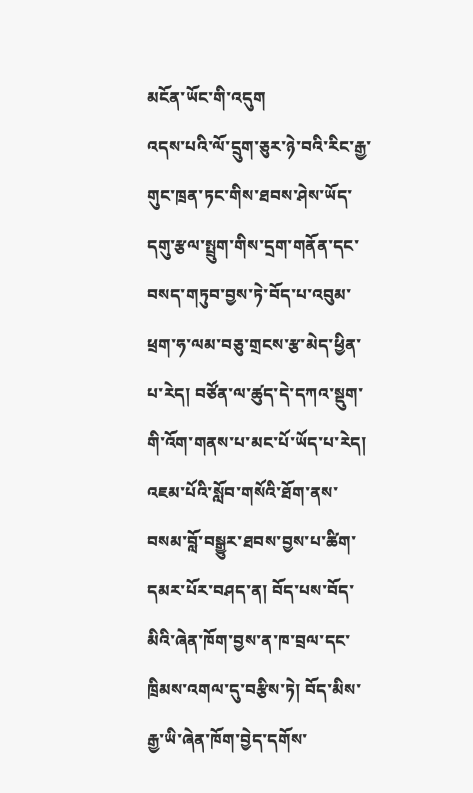མངོན་ཡོང་གི་འདུག
འདས་པའི་ལོ་དྲུག་ཅུར་ཉེ་བའི་རིང་རྒྱ་གུང་ཁྲན་ཏང་གིས་ཐབས་ཤེས་ཡོད་དགུ་རྩལ་སྤྲུག་གིས་དྲག་གནོན་དང་བསད་གཏུབ་བྱས་ཏེ་བོད་པ་འབུམ་ཕྲག་ཧ་ལམ་བཅུ་གྲངས་རྩ་མེད་ཕྱིན་པ་རེད། བཙོན་ལ་ཚུད་དེ་དཀའ་སྡུག་གི་འོག་གནས་པ་མང་པོ་ཡོད་པ་རེད། འཇམ་པོའི་སློབ་གསོའི་ཐོག་ནས་བསམ་བློ་བསྒྱུར་ཐབས་བྱས་པ་ཚིག་དམར་པོར་བཤད་ན། བོད་པས་བོད་མིའི་ཞེན་ཁོག་བྱས་ན་ཁ་བྲལ་དང་ཁྲིམས་འགལ་དུ་བརྩིས་ཏེ། བོད་མིས་རྒྱ་ཡི་ཞེན་ཁོག་བྱེད་དགོས་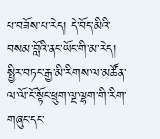པ་བཟོས་པ་རེད། དེ་བོད་མིའི་བསམ་བློའི་ནང་ཡོང་གི་མ་རེད། སྤྱིར་བཏང་རྒྱ་མི་རིགས་ལ་མཚོན་ལ་ལོ་ངོ་སྟོང་ཕྲུག་ལྔ་ལྷག་གི་རིག་གཞུང་དང་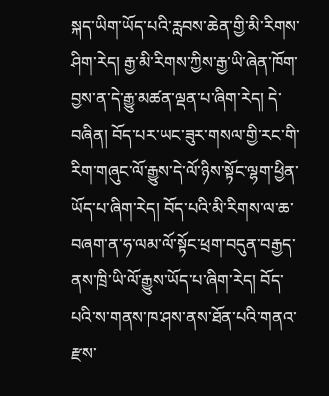སྐད་ཡིག་ཡོད་པའི་རླབས་ཆེན་གྱི་མི་རིགས་ཤིག་རེད། རྒྱ་མི་རིགས་ཀྱིས་རྒྱ་ཡི་ཞེན་ཁོག་བྱས་ན་དེ་རྒྱུ་མཚན་ལྡན་པ་ཞིག་རེད། དེ་བཞིན། བོད་པར་ཡང་ཟུར་གསལ་གྱི་རང་གི་རིག་གཞུང་ལོ་རྒྱུས་དེ་ལོ་ཉིས་སྟོང་ལྷག་ཕྱིན་ཡོད་པ་ཞིག་རེད། བོད་པའི་མི་རིགས་ལ་ཆ་བཞག་ན་ཧ་ལམ་ལོ་སྟོང་ཕྲག་བདུན་བརྒྱད་ནས་ཁྲི་ཡི་ལོ་རྒྱུས་ཡོད་པ་ཞིག་རེད། བོད་པའི་ས་གནས་ཁ་ཤས་ནས་ཐོན་པའི་གནའ་རྫས་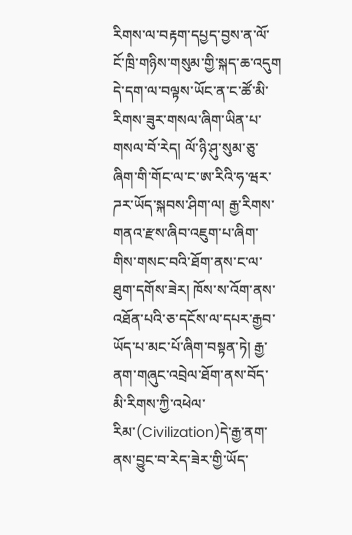རིགས་ལ་བརྟག་དཔྱད་བྱས་ན་ལོ་ངོ་ཁྲི་གཉིས་གསུམ་གྱི་སྐད་ཆ་འདུག དེ་དག་ལ་བལྟས་ཡོང་ན་ང་ཚོ་མི་རིགས་ཟུར་གསལ་ཞིག་ཡིན་པ་གསལ་བོ་རེད། ལོ་ཉི་ཤུ་སུམ་ཅུ་ཞིག་གི་གོང་ལ་ང་ཨ་རིའི་ཧ་ཝར་ཌར་ཡོད་སྐབས་ཤིག་ལ། རྒྱ་རིགས་གནའ་རྫས་ཞིབ་འཇུག་པ་ཞིག་གིས་གསང་བའི་ཐོག་ནས་ང་ལ་ཐུག་དགོས་ཟེར། ཁོས་ས་འོག་ནས་འཐོན་པའི་ཅ་དངོས་ལ་དཔར་རྒྱབ་ཡོད་པ་མང་པོ་ཞིག་བསྟན་ཏེ། རྒྱ་ནག་གཞུང་འབྲེལ་ཐོག་ནས་བོད་མི་རིགས་ཀྱི་འཕེལ་རིམ་(Civilization)དེ་རྒྱ་ནག་ནས་བྱུང་བ་རེད་ཟེར་གྱི་ཡོད་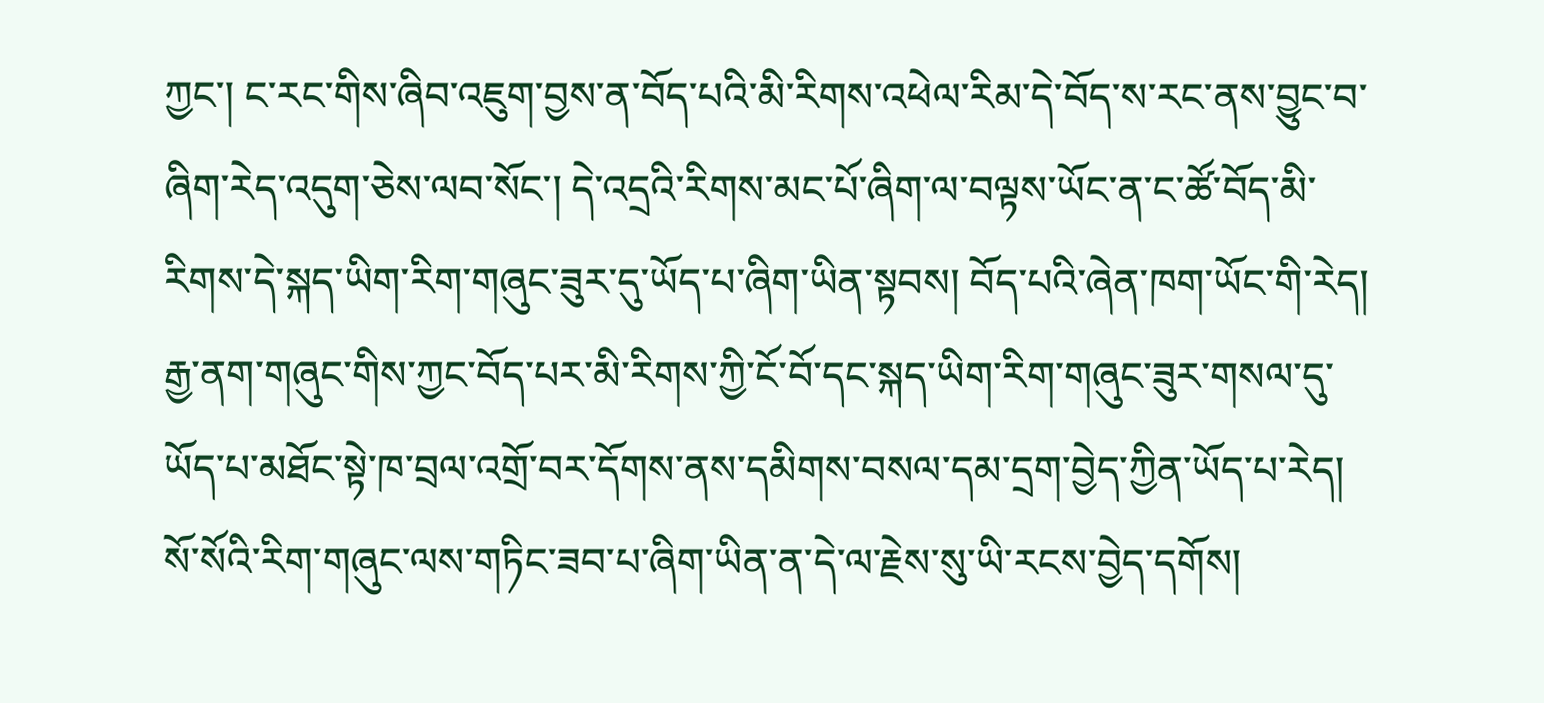ཀྱང་། ང་རང་གིས་ཞིབ་འཇུག་བྱས་ན་བོད་པའི་མི་རིགས་འཕེལ་རིམ་དེ་བོད་ས་རང་ནས་བྱུང་བ་ཞིག་རེད་འདུག་ཅེས་ལབ་སོང་། དེ་འདྲའི་རིགས་མང་པོ་ཞིག་ལ་བལྟས་ཡོང་ན་ང་ཚོ་བོད་མི་རིགས་དེ་སྐད་ཡིག་རིག་གཞུང་ཟུར་དུ་ཡོད་པ་ཞིག་ཡིན་སྟབས། བོད་པའི་ཞེན་ཁག་ཡོང་གི་རེད། རྒྱ་ནག་གཞུང་གིས་ཀྱང་བོད་པར་མི་རིགས་ཀྱི་ངོ་བོ་དང་སྐད་ཡིག་རིག་གཞུང་ཟུར་གསལ་དུ་ཡོད་པ་མཐོང་སྟེ་ཁ་བྲལ་འགྲོ་བར་དོགས་ནས་དམིགས་བསལ་དམ་དྲག་བྱེད་ཀྱིན་ཡོད་པ་རེད།
སོ་སོའི་རིག་གཞུང་ལས་གཏིང་ཟབ་པ་ཞིག་ཡིན་ན་དེ་ལ་རྗེས་སུ་ཡི་རངས་བྱེད་དགོས།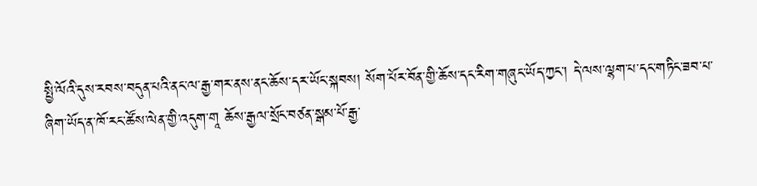སྤྱི་ལོའི་དུས་རབས་བདུན་པའི་ནང་ལ་རྒྱ་གར་ནས་ནང་ཆོས་དར་ཡོང་སྐབས། སོག་པོར་བོན་གྱི་ཆོས་དང་རིག་གཞུང་ཡོད་ཀྱང་། དེ་ལས་ལྷག་པ་དང་གཏིང་ཟབ་པ་ཞིག་ཡོད་ན་ཁོ་རང་ཚོས་ལེན་གྱི་འདུག་གཱ ཆོས་རྒྱལ་སྲོང་བཙན་སྒམ་པོ་རྒྱ་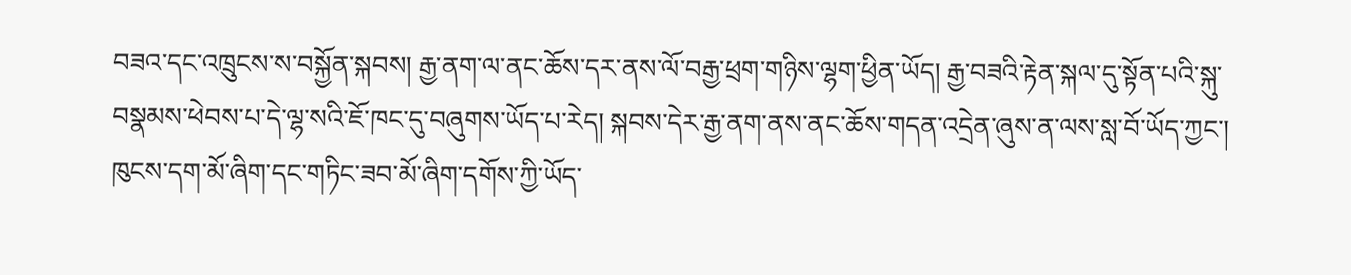བཟའ་དང་འཁྲུངས་ས་བསྐྱོན་སྐབས། རྒྱ་ནག་ལ་ནང་ཆོས་དར་ནས་ལོ་བརྒྱ་ཕྲག་གཉིས་ལྷག་ཕྱིན་ཡོད། རྒྱ་བཟའི་རྟེན་སྐལ་དུ་སྟོན་པའི་སྐུ་བསྣམས་ཕེབས་པ་དེ་ལྷ་སའི་ཇོ་ཁང་དུ་བཞུགས་ཡོད་པ་རེད། སྐབས་དེར་རྒྱ་ནག་ནས་ནང་ཆོས་གདན་འདྲེན་ཞུས་ན་ལས་སླ་བོ་ཡོད་ཀྱང་། ཁུངས་དག་མོ་ཞིག་དང་གཏིང་ཟབ་མོ་ཞིག་དགོས་ཀྱི་ཡོད་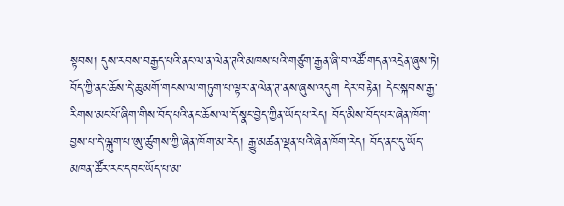སྟབས། དུས་རབས་བརྒྱད་པའི་ནང་ལ་ན་ལེན་ཊའི་མཁས་པའི་གཙུག་རྒྱན་ཞི་བ་འཚོ་གདན་འདྲེན་ཞུས་ཏེ། བོད་ཀྱི་ནང་ཆོས་དེ་ཆུ་མགོ་གངས་ལ་གཏུག་པ་ལྟར་ན་ལེན་ཊ་ནས་ཞུས་འདུག དེར་བརྟེན། དེང་སྐབས་རྒྱ་རིགས་མང་པོ་ཞིག་གིས་བོད་པའི་ནང་ཆོས་ལ་དོ་སྣང་བྱེད་ཀྱིན་ཡོད་པ་རེད། བོད་མིས་བོད་པར་ཞེན་ཁོག་བྱས་པ་དེ་ལྐུག་པ་ཨུ་ཚུགས་ཀྱི་ཞེན་ཁོག་མ་རེད། རྒྱུ་མཚན་ལྡན་པའི་ཞེན་ཁོག་རེད། བོད་ནང་དུ་ཡོད་མཁན་ཚོར་རང་དབང་ཡོད་པ་མ་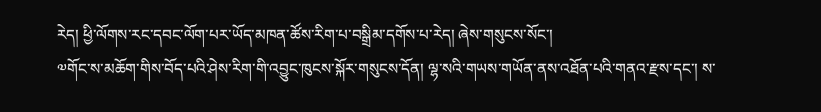རེད། ཕྱི་ལོགས་རང་དབང་ལོག་པར་ཡོད་མཁན་ཚོས་རིག་པ་བསྒྲིམ་དགོས་པ་རེད། ཞེས་གསུངས་སོང་།
༧གོང་ས་མཆོག་གིས་བོད་པའི་ཤེས་རིག་གི་འབྱུང་ཁུངས་སྐོར་གསུངས་དོན། ལྷ་སའི་གཡས་གཡོན་ནས་འཐོན་པའི་གནའ་རྫས་དང་། ས་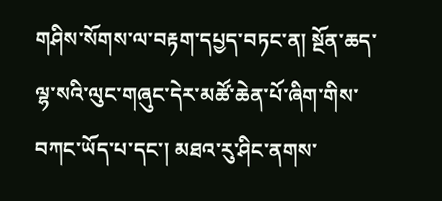གཤིས་སོགས་ལ་བརྟག་དཔྱད་བཏང་ན། སྔོན་ཆད་ལྷ་སའི་ལུང་གཞུང་དེར་མཚོ་ཆེན་པོ་ཞིག་གིས་བཀང་ཡོད་པ་དང་། མཐའ་རུ་ཤིང་ནགས་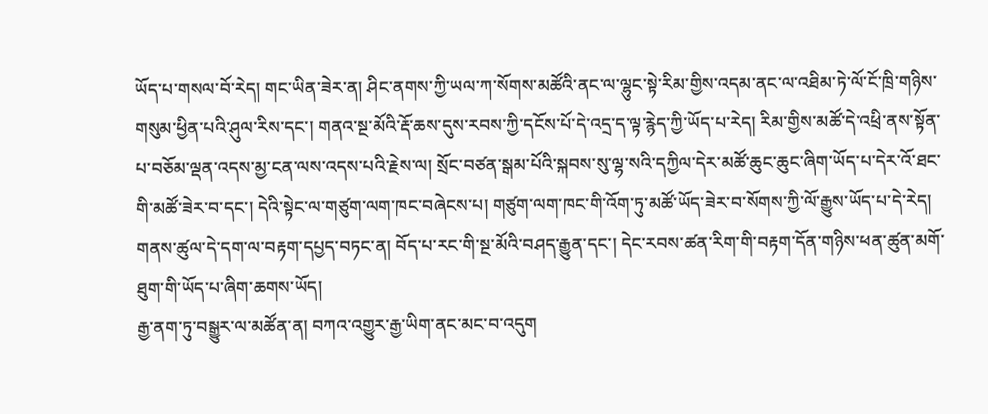ཡོད་པ་གསལ་བོ་རེད། གང་ཡིན་ཟེར་ན། ཤིང་ནགས་ཀྱི་ཡལ་ཀ་སོགས་མཚོའི་ནང་ལ་ལྷུང་སྟེ་རིམ་གྱིས་འདམ་ནང་ལ་འཐིམ་ཏེ་ལོ་ངོ་ཁྲི་གཉིས་གསུམ་ཕྱིན་པའི་ཤུལ་རིས་དང་། གནའ་སྔ་མོའི་རྡོ་ཆས་དུས་རབས་ཀྱི་དངོས་པོ་དེ་འདྲ་ད་ལྟ་རྙེད་ཀྱི་ཡོད་པ་རེད། རིམ་གྱིས་མཚོ་དེ་འཕྲི་ནས་སྟོན་པ་བཅོམ་ལྡན་འདས་མྱ་ངན་ལས་འདས་པའི་རྗེས་ལ། སྲོང་བཙན་སྒམ་པོའི་སྐབས་སུ་ལྷ་སའི་དཀྱིལ་དེར་མཚོ་ཆུང་ཆུང་ཞིག་ཡོད་པ་དེར་འོ་ཐང་གི་མཚོ་ཟེར་བ་དང་། དེའི་སྟེང་ལ་གཙུག་ལག་ཁང་བཞེངས་པ། གཙུག་ལག་ཁང་གི་འོག་ཏུ་མཚོ་ཡོད་ཟེར་བ་སོགས་ཀྱི་ལོ་རྒྱུས་ཡོད་པ་དེ་རེད། གནས་ཚུལ་དེ་དག་ལ་བརྟག་དཔྱད་བཏང་ན། བོད་པ་རང་གི་སྔ་མོའི་བཤད་རྒྱུན་དང་། དེང་རབས་ཚན་རིག་གི་བརྟག་དོན་གཉིས་ཕན་ཚུན་མགོ་ཐུག་གི་ཡོད་པ་ཞིག་ཆགས་ཡོད།
རྒྱ་ནག་ཏུ་བསྒྱུར་ལ་མཚོན་ན། བཀའ་འགྱུར་རྒྱ་ཡིག་ནང་མང་བ་འདུག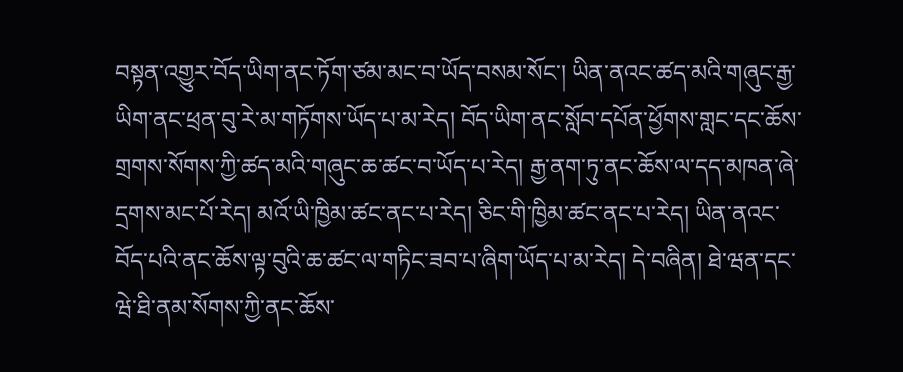བསྟན་འགྱུར་བོད་ཡིག་ནང་ཏོག་ཙམ་མང་བ་ཡོད་བསམ་སོང་། ཡིན་ནའང་ཚད་མའི་གཞུང་རྒྱ་ཡིག་ནང་ཕྲན་བུ་རེ་མ་གཏོགས་ཡོད་པ་མ་རེད། བོད་ཡིག་ནང་སློབ་དཔོན་ཕྱོགས་གླང་དང་ཆོས་གྲགས་སོགས་ཀྱི་ཚད་མའི་གཞུང་ཆ་ཚང་བ་ཡོད་པ་རེད། རྒྱ་ནག་ཏུ་ནང་ཆོས་ལ་དད་མཁན་ཞེ་དྲགས་མང་པོ་རེད། མའོ་ཡི་ཁྱིམ་ཚང་ནང་པ་རེད། ཅིང་གི་ཁྱིམ་ཚང་ནང་པ་རེད། ཡིན་ནའང་བོད་པའི་ནང་ཆོས་ལྟ་བུའི་ཆ་ཚང་ལ་གཏིང་ཟབ་པ་ཞིག་ཡོད་པ་མ་རེད། དེ་བཞིན། ཐེ་ཝན་དང་ཝེ་ཐི་ནམ་སོགས་ཀྱི་ནང་ཆོས་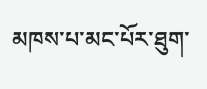མཁས་པ་མང་པོར་ཐུག་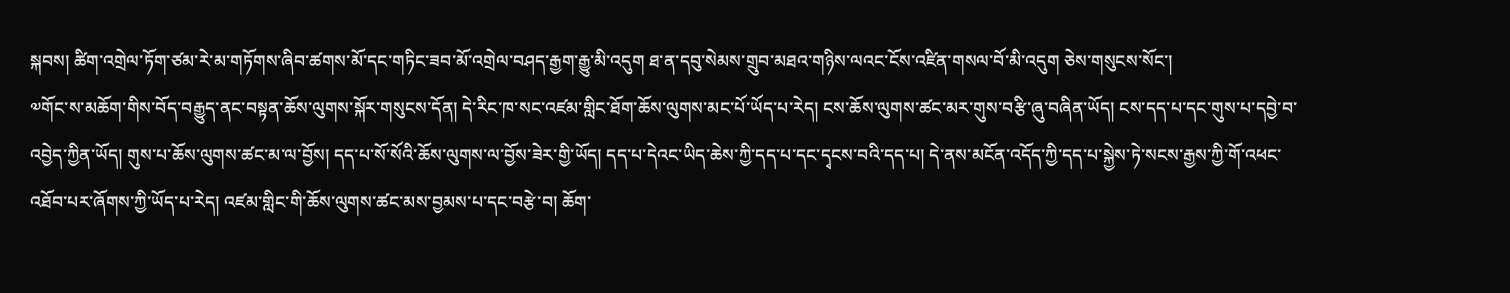སྐབས། ཚིག་འགྲེལ་ཏོག་ཙམ་རེ་མ་གཏོགས་ཞིབ་ཚགས་མོ་དང་གཏིང་ཟབ་མོ་འགྲེལ་བཤད་རྒྱག་རྒྱུ་མི་འདུག ཐ་ན་དབུ་སེམས་གྲུབ་མཐའ་གཉིས་ལའང་ངོས་འཛིན་གསལ་བོ་མི་འདུག ཅེས་གསུངས་སོང་།
༧གོང་ས་མཆོག་གིས་བོད་བརྒྱུད་ནང་བསྟན་ཆོས་ལུགས་སྐོར་གསུངས་དོན། དེ་རིང་ཁ་སང་འཛམ་གླིང་ཐོག་ཆོས་ལུགས་མང་པོ་ཡོད་པ་རེད། ངས་ཆོས་ལུགས་ཚང་མར་གུས་བརྩི་ཞུ་བཞིན་ཡོད། ངས་དད་པ་དང་གུས་པ་དབྱེ་བ་འབྱེད་ཀྱིན་ཡོད། གུས་པ་ཆོས་ལུགས་ཚང་མ་ལ་བྱོས། དད་པ་སོ་སོའི་ཆོས་ལུགས་ལ་བྱོས་ཟེར་གྱི་ཡོད། དད་པ་དེའང་ཡིད་ཆེས་ཀྱི་དད་པ་དང་དྭངས་བའི་དད་པ། དེ་ནས་མངོན་འདོད་ཀྱི་དད་པ་སྐྱེས་ཏེ་སངས་རྒྱས་ཀྱི་གོ་འཕང་འཐོབ་པར་ཞོགས་ཀྱི་ཡོད་པ་རེད། འཛམ་གླིང་གི་ཆོས་ལུགས་ཚང་མས་བྱམས་པ་དང་བརྩེ་བ། ཆོག་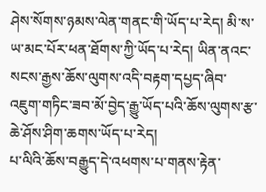ཤེས་སོགས་ཉམས་ལེན་གནང་གི་ཡོད་པ་རེད། མི་ས་ཡ་མང་པོར་ཕན་ཐོགས་ཀྱི་ཡོད་པ་རེད། ཡིན་ནའང་སངས་རྒྱས་ཆོས་ལུགས་འདི་བརྟག་དཔྱད་ཞིབ་འཇུག་གཏིང་ཟབ་མོ་བྱེད་རྒྱུ་ཡོད་པའི་ཆོས་ལུགས་རྩ་ཆེ་ཤོས་ཤིག་ཆགས་ཡོད་པ་རེད།
པ་ལིའི་ཆོས་བརྒྱུད་དེ་འཕགས་པ་གནས་རྟེན་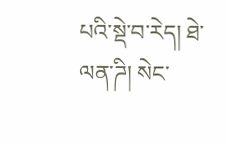པའི་སྡེ་བ་རེད། ཐེ་ལན་ཌི། སེང་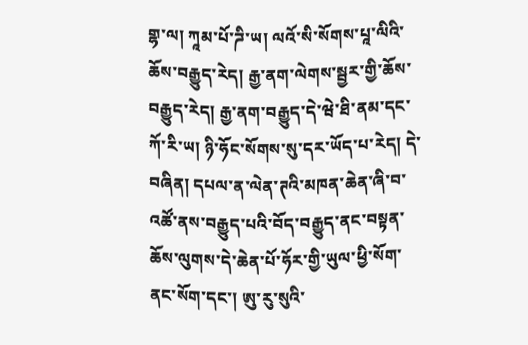གྷ་ལ། ཀཱམ་པོ་ཌི་ཡ། ལའོ་སི་སོགས་པཱ་ལིའི་ཆོས་བརྒྱུད་རེད། རྒྱ་ནག་ལེགས་སྦྱར་གྱི་ཆོས་བརྒྱུད་རེད། རྒྱ་ནག་བརྒྱུད་དེ་ཝེ་ཐི་ནམ་དང་ཀོ་རི་ཡ། ཉི་ཧོང་སོགས་སུ་དར་ཡོད་པ་རེད། དེ་བཞིན། དཔལ་ན་ལེན་ཊའི་མཁན་ཆེན་ཞི་བ་འཚོ་ནས་བརྒྱུད་པའི་བོད་བརྒྱུད་ནང་བསྟན་ཆོས་ལུགས་དེ་ཆེན་པོ་ཧོར་གྱི་ཡུལ་ཕྱི་སོག་ནང་སོག་དང་། ཨུ་རུ་སུའི་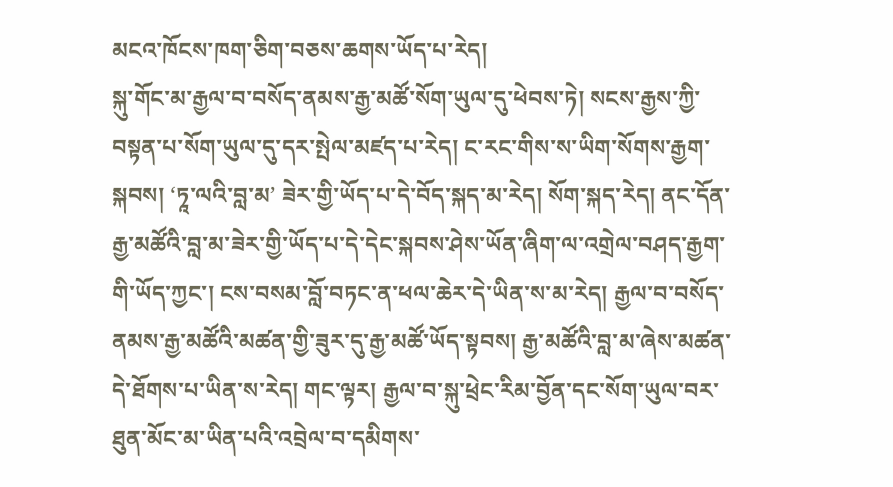མངའ་ཁོངས་ཁག་ཅིག་བཅས་ཆགས་ཡོད་པ་རེད།
སྐུ་གོང་མ་རྒྱལ་བ་བསོད་ནམས་རྒྱ་མཚོ་སོག་ཡུལ་དུ་ཕེབས་ཏེ། སངས་རྒྱས་ཀྱི་བསྟན་པ་སོག་ཡུལ་དུ་དར་སྤེལ་མཛད་པ་རེད། ང་རང་གིས་ས་ཡིག་སོགས་རྒྱག་སྐབས། ‘ཏཱ་ལའི་བླ་མ’ ཟེར་གྱི་ཡོད་པ་དེ་བོད་སྐད་མ་རེད། སོག་སྐད་རེད། ནང་དོན་རྒྱ་མཚོའི་བླ་མ་ཟེར་གྱི་ཡོད་པ་དེ་དེང་སྐབས་ཤེས་ཡོན་ཞིག་ལ་འགྲེལ་བཤད་རྒྱག་གི་ཡོད་ཀྱང་། ངས་བསམ་བློ་བཏང་ན་ཕལ་ཆེར་དེ་ཡིན་ས་མ་རེད། རྒྱལ་བ་བསོད་ནམས་རྒྱ་མཚོའི་མཚན་གྱི་ཟུར་དུ་རྒྱ་མཚོ་ཡོད་སྟབས། རྒྱ་མཚོའི་བླ་མ་ཞེས་མཚན་དེ་ཐོགས་པ་ཡིན་ས་རེད། གང་ལྟར། རྒྱལ་བ་སྐུ་ཕྲེང་རིམ་བྱོན་དང་སོག་ཡུལ་བར་ཐུན་མོང་མ་ཡིན་པའི་འབྲེལ་བ་དམིགས་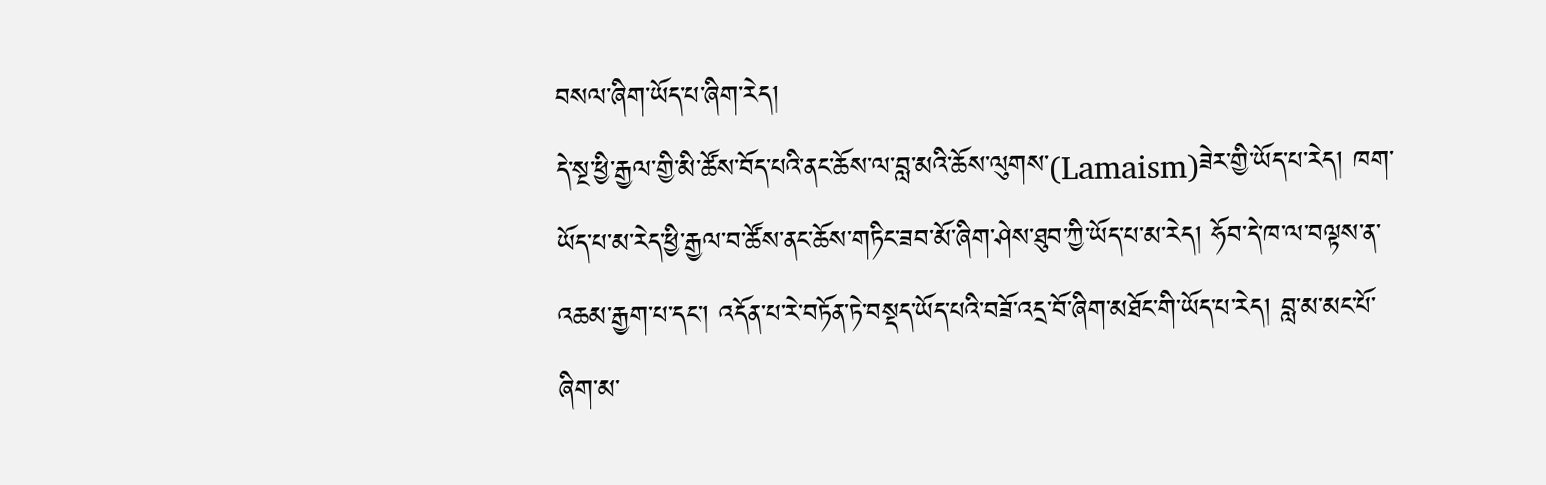བསལ་ཞིག་ཡོད་པ་ཞིག་རེད།
དེ་སྔ་ཕྱི་རྒྱལ་གྱི་མི་ཚོས་བོད་པའི་ནང་ཆོས་ལ་བླ་མའི་ཆོས་ལུགས་(Lamaism)ཟེར་གྱི་ཡོད་པ་རེད། ཁག་ཡོད་པ་མ་རེད་ཕྱི་རྒྱལ་བ་ཚོས་ནང་ཆོས་གཏིང་ཟབ་མོ་ཞིག་ཤེས་ཐུབ་ཀྱི་ཡོད་པ་མ་རེད། ཧོབ་དེ་ཁ་ལ་བལྟས་ན་འཆམ་རྒྱག་པ་དང་། འདོན་པ་རེ་བཏོན་ཏེ་བསྡད་ཡོད་པའི་བཟོ་འདྲ་བོ་ཞིག་མཐོང་གི་ཡོད་པ་རེད། བླ་མ་མང་པོ་ཞིག་མ་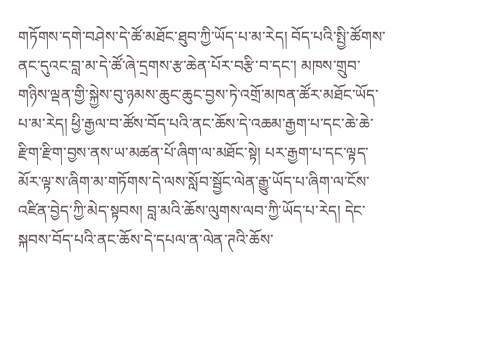གཏོགས་དགེ་བཤེས་དེ་ཚོ་མཐོང་ཐུབ་ཀྱི་ཡོད་པ་མ་རེད། བོད་པའི་སྤྱི་ཚོགས་ནང་དུའང་བླ་མ་དེ་ཚོ་ཞེ་དྲགས་རྩ་ཆེན་པོར་བརྩི་བ་དང་། མཁས་གྲུབ་གཉིས་ལྡན་གྱི་སྐྱེས་བུ་ཉམས་ཆུང་ཆུང་བྱས་ཏེ་འགྲོ་མཁན་ཚོར་མཐོང་ཡོད་པ་མ་རེད། ཕྱི་རྒྱལ་བ་ཚོས་བོད་པའི་ནང་ཆོས་དེ་འཆམ་རྒྱག་པ་དང་ཆེ་ཆེ་རྫིག་རྫིག་བྱས་ནས་ཡ་མཚན་པོ་ཞིག་ལ་མཐོང་སྟེ། པར་རྒྱག་པ་དང་ལྟད་མོར་ལྟ་ས་ཞིག་མ་གཏོགས་དེ་ལས་སློབ་སྦྱོང་ལེན་རྒྱུ་ཡོད་པ་ཞིག་ལ་ངོས་འཛིན་བྱེད་ཀྱི་མེད་སྟབས། བླ་མའི་ཆོས་ལུགས་ལབ་ཀྱི་ཡོད་པ་རེད། དེང་སྐབས་བོད་པའི་ནང་ཆོས་དེ་དཔལ་ན་ལེན་ཊའི་ཆོས་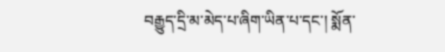བརྒྱུད་དྲི་མ་མེད་པ་ཞིག་ཡིན་པ་དང་། སྨོན་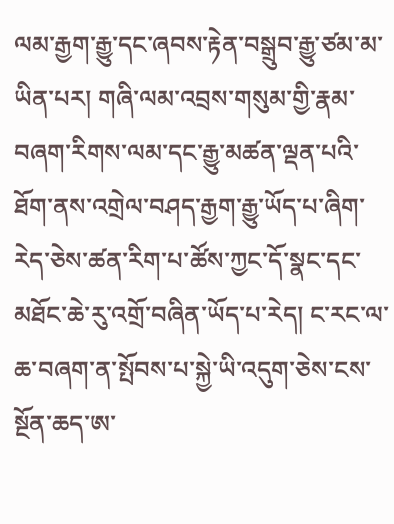ལམ་རྒྱག་རྒྱུ་དང་ཞབས་རྟེན་བསྒྲུབ་རྒྱུ་ཙམ་མ་ཡིན་པར། གཞི་ལམ་འབྲས་གསུམ་གྱི་རྣམ་བཞག་རིགས་ལམ་དང་རྒྱུ་མཚན་ལྡན་པའི་ཐོག་ནས་འགྲེལ་བཤད་རྒྱག་རྒྱུ་ཡོད་པ་ཞིག་རེད་ཅེས་ཚན་རིག་པ་ཚོས་ཀྱང་དོ་སྣང་དང་མཐོང་ཆེ་རུ་འགྲོ་བཞིན་ཡོད་པ་རེད། ང་རང་ལ་ཆ་བཞག་ན་སྤོབས་པ་སྐྱེ་ཡི་འདུག་ཅེས་ངས་སྔོན་ཆད་ཨ་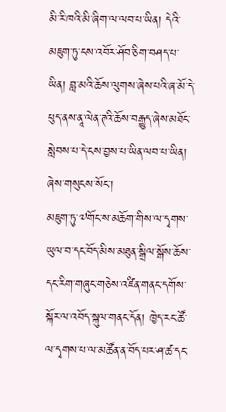མི་རི་ཁའི་མི་ཞིག་ལ་ལབ་པ་ཡིན། དེའི་མཇུག་ཏུ་ངས་འབོར་ཤོབ་ཅིག་བཤད་པ་ཡིན། བླ་མའི་ཆོས་ལུགས་ཞེས་པའི་ཞ་མོ་དེ་ཕུད་ནས་ནཱ་ལེན་ཊའི་ཆོས་བརྒྱུད་ཞེས་མཐོང་སླེབས་པ་དེ་ངས་བྱས་པ་ཡིན་ལབ་པ་ཡིན། ཞེས་གསུངས་སོང་།
མཇུག་ཏུ་༧གོང་ས་མཆོག་གིས་ལ་དྭགས་ཡུལ་བ་དང་བོད་མིས་མཐུན་སྒྲིལ་སྒོས་ཆོས་དང་རིག་གཞུང་གཅེས་འཛིན་གནང་དགོས་སྐོར་ལ་འབོད་སྐུལ་གནང་དོན། ཁྱེད་རང་ཚོ་ལ་དྭགས་པ་ལ་མཚོན་ན་བོད་པར་ཤ་ཚ་དང་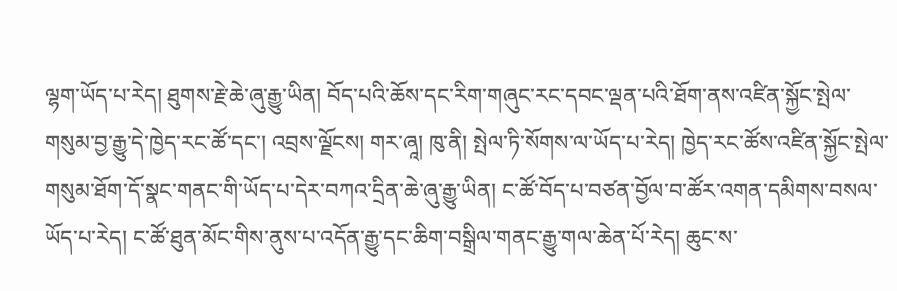ལྷག་ཡོད་པ་རེད། ཐུགས་རྗེ་ཆེ་ཞུ་རྒྱུ་ཡིན། བོད་པའི་ཆོས་དང་རིག་གཞུང་རང་དབང་ལྡན་པའི་ཐོག་ནས་འཛིན་སྐྱོང་སྤེལ་གསུམ་བྱ་རྒྱུ་དེ་ཁྱེད་རང་ཚོ་དང་། འབྲས་ལྗོངས། གར་ཞཱ། ཁུ་ནི། སྤེལ་ཏི་སོགས་ལ་ཡོད་པ་རེད། ཁྱེད་རང་ཚོས་འཛིན་སྐྱོང་སྤེལ་གསུམ་ཐོག་དོ་སྣང་གནང་གི་ཡོད་པ་དེར་བཀའ་དྲིན་ཆེ་ཞུ་རྒྱུ་ཡིན། ང་ཚོ་བོད་པ་བཙན་བྱོལ་བ་ཚོར་འགན་དམིགས་བསལ་ཡོད་པ་རེད། ང་ཚོ་ཐུན་མོང་གིས་ནུས་པ་འདོན་རྒྱུ་དང་ཆིག་བསྒྲིལ་གནང་རྒྱུ་གལ་ཆེན་པོ་རེད། ཆུང་ས་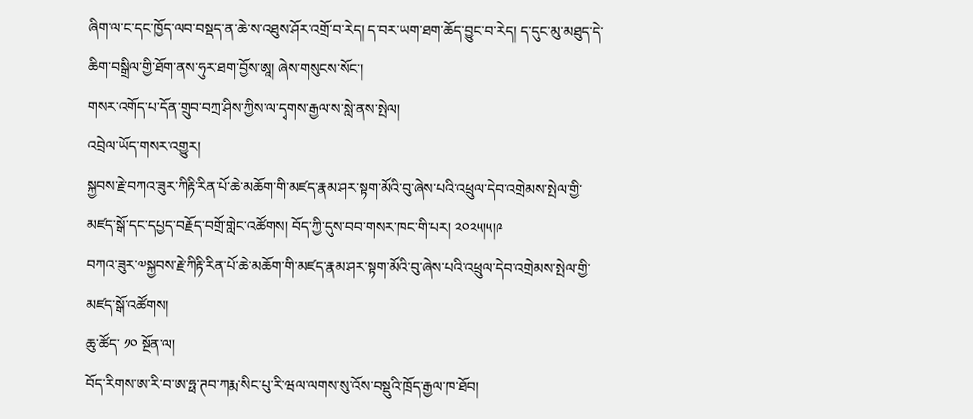ཞིག་ལ་ང་དང་ཁྱོད་ལབ་བསྡད་ན་ཆེ་ས་འཐུས་ཤོར་འགྲོ་བ་རེད། ད་བར་ཡག་ཐག་ཆོད་བྱུང་བ་རེད། ད་དུང་མུ་མཐུད་དེ་ཆིག་བསྒྲིལ་གྱི་ཐོག་ནས་ཧུར་ཐག་བྱོས་ཨཱ། ཞེས་གསུངས་སོང་།
གསར་འགོད་པ་དོན་གྲུབ་བཀྲ་ཤིས་ཀྱིས་ལ་དྭགས་རྒྱལ་ས་སླེ་ནས་སྤེལ།
འབྲེལ་ཡོད་གསར་འགྱུར།
སྐྱབས་རྗེ་བཀའ་ཟུར་ཀིརྟི་རིན་པོ་ཆེ་མཆོག་གི་མཛད་རྣམ་ཤར་སྟག་མོའི་བུ་ཞེས་པའི་འཕྲུལ་དེབ་འགྲེམས་སྤེལ་གྱི་མཛད་སྒོ་དང་དཔྱད་བརྗོད་བགྲོ་གླེང་འཚོགས། བོད་ཀྱི་དུས་བབ་གསར་ཁང་གི་པར། ༢༠༢༥།༥།༩
བཀའ་ཟུར་༧སྐྱབས་རྗེ་ཀིརྟི་རིན་པོ་ཆེ་མཆོག་གི་མཛད་རྣམ་ཤར་སྟག་མོའི་བུ་ཞེས་པའི་འཕྲུལ་དེབ་འགྲེམས་སྤེལ་གྱི་མཛད་སྒོ་འཚོགས།
ཆུ་ཚོད་ ༡༠ སྔོན་ལ།
བོད་རིགས་ཨ་རི་བ་ཨ་ཧྥ་ཊབ་ཀརྨ་སིང་པུ་རི་ཝལ་ལགས་སུ་འོས་བསྡུའི་ཁྲོད་རྒྱལ་ཁ་ཐོབ།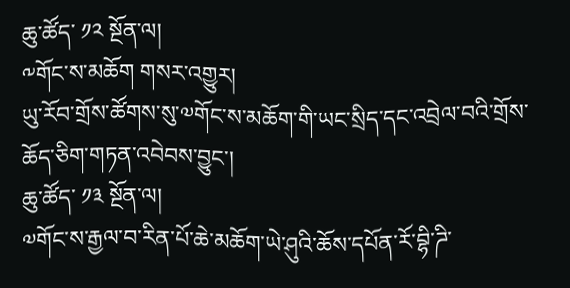ཆུ་ཚོད་ ༡༢ སྔོན་ལ།
༸གོང་ས་མཆོག གསར་འགྱུར།
ཡུ་རོབ་གྲོས་ཚོགས་སུ་༧གོང་ས་མཆོག་གི་ཡང་སྲིད་དང་འབྲེལ་བའི་གྲོས་ཆོད་ཅིག་གཏན་འབེབས་བྱུང་།
ཆུ་ཚོད་ ༡༣ སྔོན་ལ།
༧གོང་ས་རྒྱལ་བ་རིན་པོ་ཆེ་མཆོག་ཡེ་ཤུའི་ཆོས་དཔོན་རོ་བྷི་ཌི་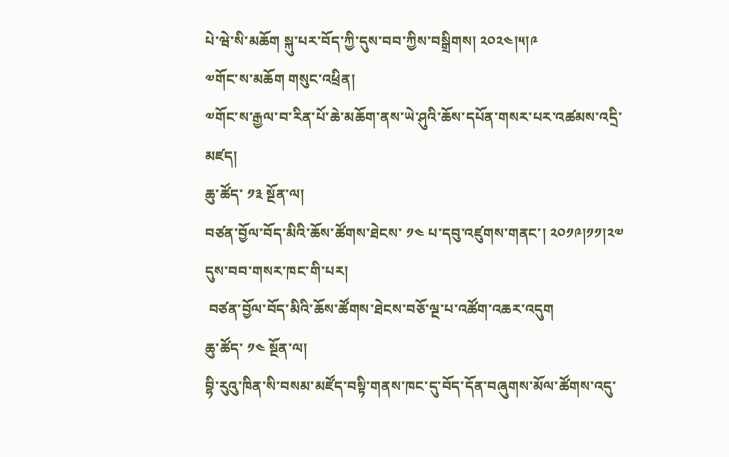པེ་ཝེ་སི་མཆོག སྐུ་པར་བོད་ཀྱི་དུས་བབ་ཀྱིས་བསྒྲིགས། ༢༠༢༤།༥།༩
༧གོང་ས་མཆོག གསུང་འཕྲིན།
༧གོང་ས་རྒྱལ་བ་རིན་པོ་ཆེ་མཆོག་ནས་ཡེ་ཤུའི་ཆོས་དཔོན་གསར་པར་འཚམས་འདྲི་མཛད།
ཆུ་ཚོད་ ༡༣ སྔོན་ལ།
བཙན་བྱོལ་བོད་མིའི་ཆོས་ཚོགས་ཐེངས་ ༡༤ པ་དབུ་འཛུགས་གནང་། ༢༠༡༩།༡༡།༢༧ དུས་བབ་གསར་ཁང་གི་པར།
 བཙན་བྱོལ་བོད་མིའི་ཆོས་ཚོགས་ཐེངས་བཅོ་ལྔ་པ་འཚོག་འཆར་འདུག
ཆུ་ཚོད་ ༡༤ སྔོན་ལ།
བྷི་རུའུ་ཁིན་སི་བསམ་མཛོད་བསྟི་གནས་ཁང་དུ་བོད་དོན་བཞུགས་མོལ་ཚོགས་འདུ་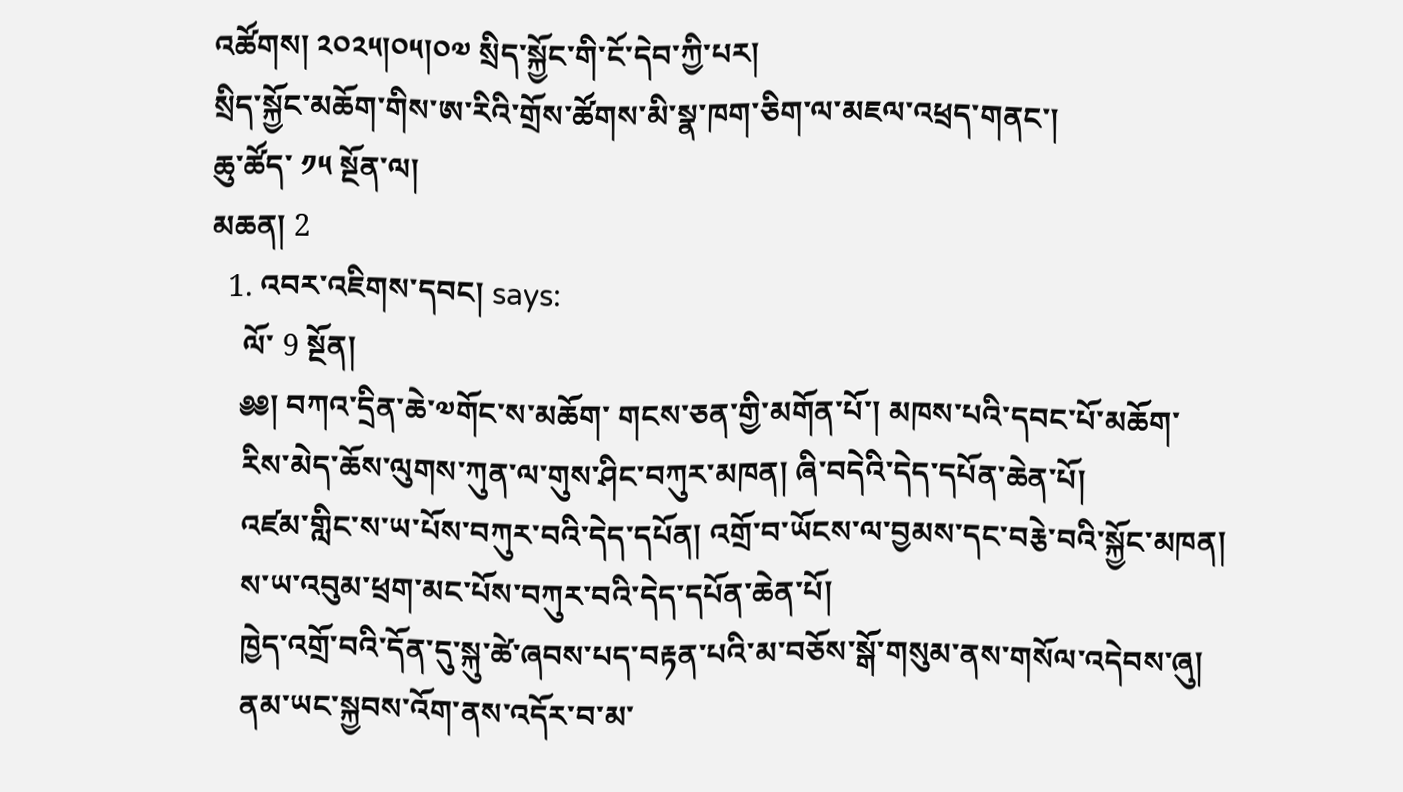འཚོགས། ༢༠༢༥།༠༥།༠༧ སྲིད་སྐྱོང་གི་ངོ་དེབ་ཀྱི་པར།
སྲིད་སྐྱོང་མཆོག་གིས་ཨ་རིའི་གྲོས་ཚོགས་མི་སྣ་ཁག་ཅིག་ལ་མཇལ་འཕྲད་གནང་།
ཆུ་ཚོད་ ༡༥ སྔོན་ལ།
མཆན། 2
  1. འབར་འཇིགས་དབང། says:
    ལོ་ 9 སྔོན།
    ༅༅། བཀའ་དྲིན་ཆེ་༧གོང་ས་མཆོག་ གངས་ཅན་གྱི་མགོན་པོ་། མཁས་པའི་དབང་པོ་མཆོག་
    རིས་མེད་ཆོས་ལུགས་ཀུན་ལ་གུས་ཤིང་བཀུར་མཁན། ཞི་བདེའི་དེད་དཔོན་ཆེན་པོ།
    འཛམ་གླིང་ས་ཡ་པོས་བཀུར་བའི་དེད་དཔོན། འགྲོ་བ་ཡོངས་ལ་བྱམས་དང་བརྕེ་བའི་སྐྱོང་མཁན།
    ས་ཡ་འབུམ་ཕྲག་མང་པོས་བཀུར་བའི་དེད་དཔོན་ཆེན་པོ།
    ཁྱེད་འགྲོ་བའི་དོན་དུ་སྐུ་ཚེ་ཞབས་པད་བརྟན་པའི་མ་བཅོས་སྒོ་གསུམ་ནས་གསོལ་འདེབས་ཞུ།
    ནམ་ཡང་སྐྱབས་འོག་ནས་འདོར་བ་མ་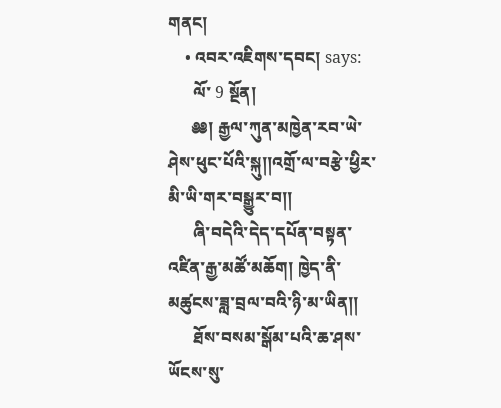གནང།
    • འབར་འཇིགས་དབང། says:
      ལོ་ 9 སྔོན།
      ༅༅། རྒྱལ་ཀུན་མཁྱེན་རབ་ཡེ་ཤེས་ཕུང་པོའི་སྐུ།།འགྲོ་ལ་བརྩེ་ཕྱིར་མི་ཡི་གར་བསྒྱུར་བ།།
      ཞི་བདེའི་དེད་དཔོན་བསྟན་འཛིན་རྒྱ་མཚོ་མཆོག། ཁྱེད་ནི་མཚུངས་ཟླ་བྲལ་བའི་ཉི་མ་ཡིན།།
      ཐོས་བསམ་སྒོམ་པའི་ཆ་ཤས་ཡོངས་སུ་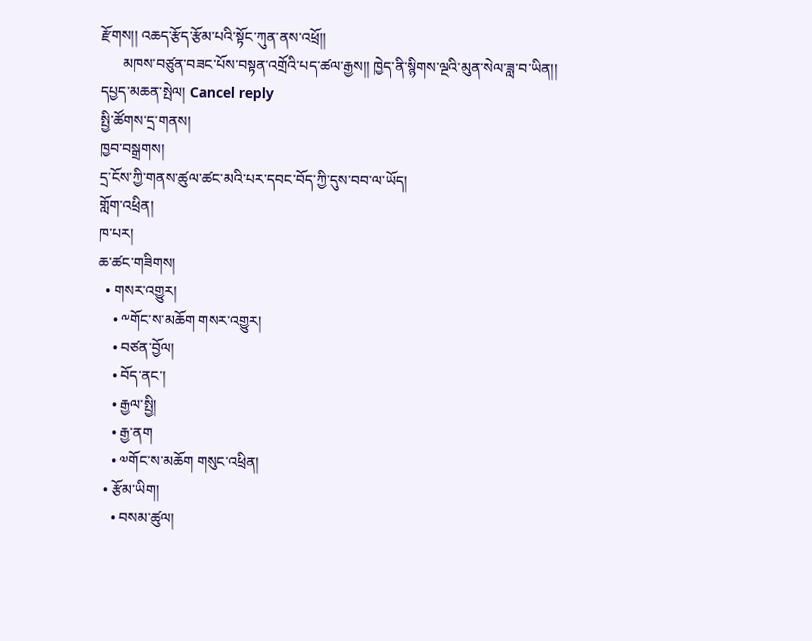རྫོགས།། འཆད་རྩོད་རྩོམ་པའི་སྟོང་ཀུན་ནས་འཕྲོ།།
      མཁས་བཙུན་བཟང་པོས་བསྟན་འགྲོའི་པད་ཚལ་རྒྱས།། ཁྱེད་ནི་སྙིགས་ལྔའི་མུན་སེལ་ཟླ་བ་ཡིན།།
དཔྱད་མཆན་སྤེལ། Cancel reply
སྤྱི་ཚོགས་དྲ་གནས།
ཁྱབ་བསྒྲགས།
དྲ་ངོས་ཀྱི་གནས་ཚུལ་ཚང་མའི་པར་དབང་བོད་ཀྱི་དུས་བབ་ལ་ཡོད།
གློག་འཕྲིན།
ཁ་པར།
ཆ་ཚང་གཟིགས།
  • གསར་འགྱུར།
    • ༸གོང་ས་མཆོག གསར་འགྱུར།
    • བཙན་བྱོལ།
    • བོད་ནང་།
    • རྒྱལ་སྤྱི།
    • རྒྱ་ནག
    • ༧གོང་ས་མཆོག གསུང་འཕྲིན།
  • རྩོམ་ཡིག།
    • བསམ་ཚུལ།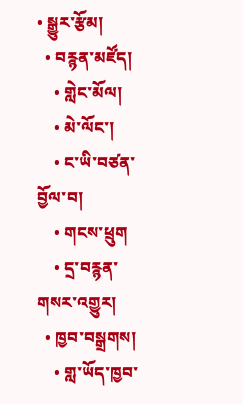• སྒྱུར་རྩོམ།
  • བརྙན་མཛོད།
    • གླེང་མོལ།
    • མེ་ལོང་།
    • ང་ཡི་བཙན་བྱོལ་བ།
    • གངས་ཕྲུག
    • དྲ་བརྙན་གསར་འགྱུར།
  • ཁྱབ་བསྒྲགས།
    • གླ་ཡོད་ཁྱབ་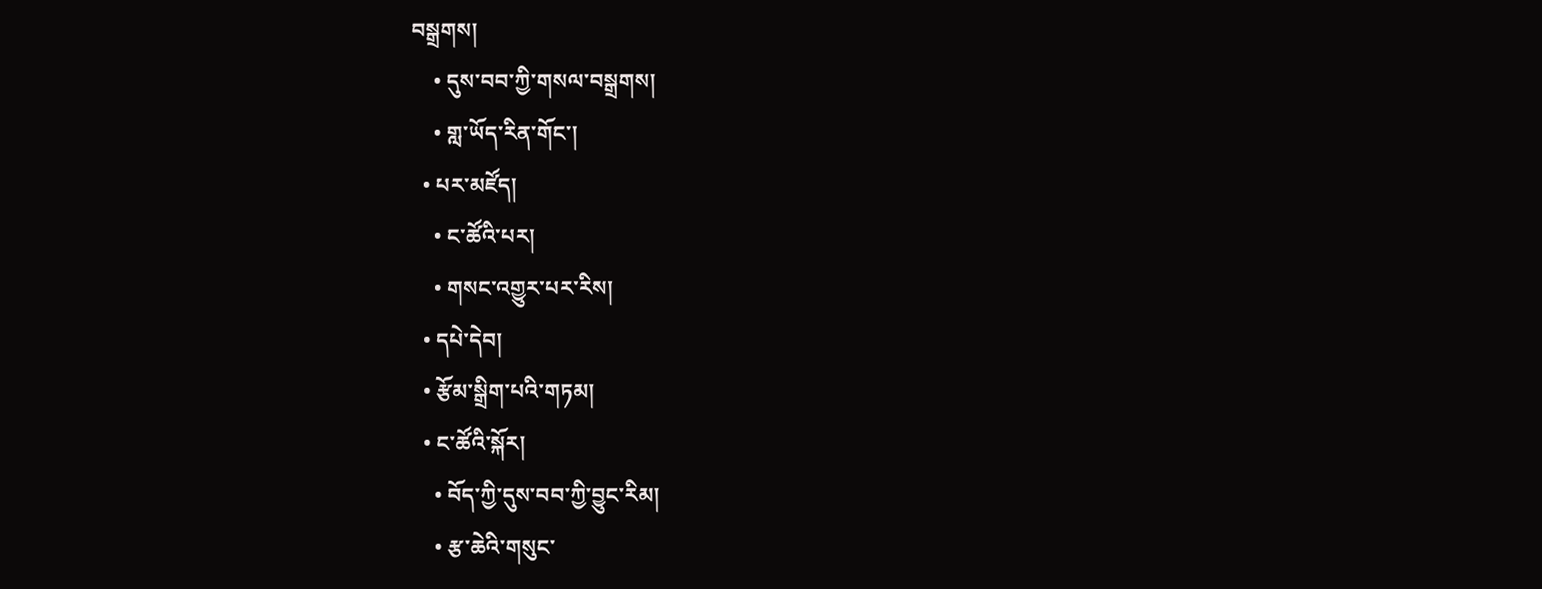བསྒྲགས།
    • དུས་བབ་ཀྱི་གསལ་བསྒྲགས།
    • གླ་ཡོད་རིན་གོང་།
  • པར་མཛོད།
    • ང་ཚོའི་པར།
    • གསང་འགྱུར་པར་རིས།
  • དཔེ་དེབ།
  • རྩོམ་སྒྲིག་པའི་གཏམ།
  • ང་ཚོའི་སྐོར།
    • བོད་ཀྱི་དུས་བབ་ཀྱི་བྱུང་རིམ།
    • རྩ་ཆེའི་གསུང་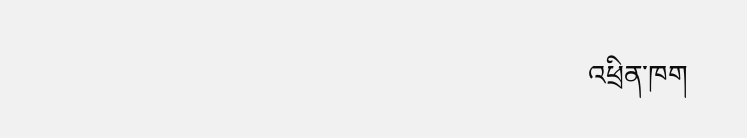འཕྲིན་ཁག